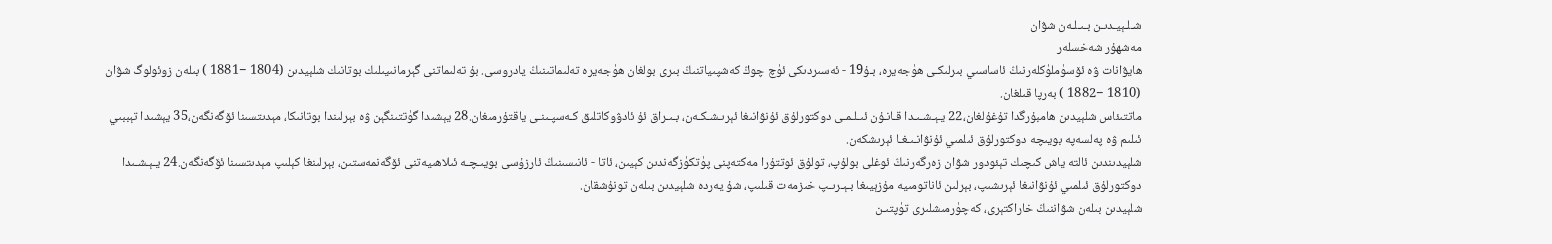شـلـېيـدىـن بـىـلـەن شۋان
مەشھۇر شەخسلەر
ھايۋانات ۋە ئۆسۈملۈكلەرنىڭ ئاساسىي بىرلىكـى ھۈجەيرە، بـۇ19 - ئەسىردىكى ئۈچ چوڭ كەشپىياتنىڭ بىرى بولغان ھۈجەيرە تەلىماتىنىڭ يادروسى. بۇ تەلىماتنى گېرمانىيىلىك بوتانىك شلېيدىن (1804 −1881 ) بىلەن زوئولوگ شۋان (1810 −1882 ) بەرپا قىلغان.
ماتتىئاس شلېيدىن ھامبۇرگدا تۇغۇلغان،22 يـېـشـىـدا قـانـۇن ئىـلـمـى دوكتورلۇق ئۇنۋانىغا ئېرىـشـكـەن، بـىـراق ئۇ ئادۋوكاتلىق كـەسپـىنـى ياقتۇرمىغان.28 يېشىدا گۈتتىنگېن ۋە بېرلىندا بوتانىكا، مېدىتسىنا ئۆگەنگەن،35 يېشىدا تېببىي ئىلىم ۋە پەلسەپە بويىچە دوكتورلۇق ئىلمىي ئۇنۋانـىـغـا ئېرىشكەن.
شلېيدىندىن ئالتە ياش كىچىك تېئودور شۋان زەرگەرنىڭ ئوغلى بولۇپ، تولۇق ئوتتۇرا مەكتەپنى پۈتكۈزگەندىن كېيىن، ئاتا - ئانىسىنىڭ ئارزۇسى بويىـچـە ئىلاھىيەتنى ئۆگەنمەستىن، بېرلىنغا كېلىپ مېدىتسىنا ئۆگەنگەن.24 يـېـشـىدا دوكتورلۇق ئىلمىي ئۇنۋانىغا ئېرىشىپ، بېرلىن ئاناتومىيە مۇزېيىغا بـېـرىـپ خىزمەت قىلىپ، شۇ يەردە شلېيدىن بىلەن تونۇشقان.
شلېيدىن بىلەن شۋاننىڭ خاراكتېرى، كەچۈرمىشلىرى تۈپتىـن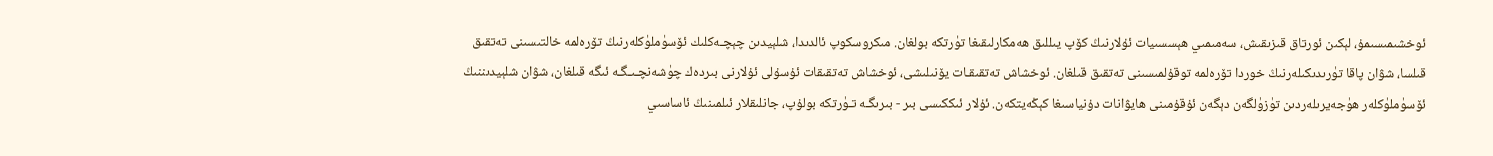ئوخشىمىسىمۇ، لېكىن ئورتاق قىزىقىش، سەمىمىي ھېسسىيات ئۇلارنىڭ كۆپ يىللىق ھەمكارلىقىغا تۈرتكە بولغان. مىكروسكوپ ئالدىدا، شلېيدىن چېچـەكلىك ئۆسۈملۈكلەرنىڭ تۆرەلمە خالتىسىنى تەتقىق قىلسا، شۋان پاقا تۈرىدىكىلەرنىڭ خوردا تۆرەلمە توقۇلمىسىنى تەتقىق قىلغان. ئوخشاش تەتقىقـات يۆنىلىشى، ئوخشاش تەتقىقات ئۇسۇلى ئۇلارنى بىردەك چۈشەنچـىـگـە ئىگە قىلغان، شۋان شلېيدىننىڭ ئۆسۈملۈكلەر ھۈجەيرىلەردىن تۈزۈلگەن دېگەن ئۇقۇمىنى ھايۋانات دۇنياسىغا كېڭەيتكەن. ئۇلار ئىككىسى بىر - بىرىگـە تـۈرتكە بولۇپ، جانلىقلار ئىلمىنىڭ ئاساسىي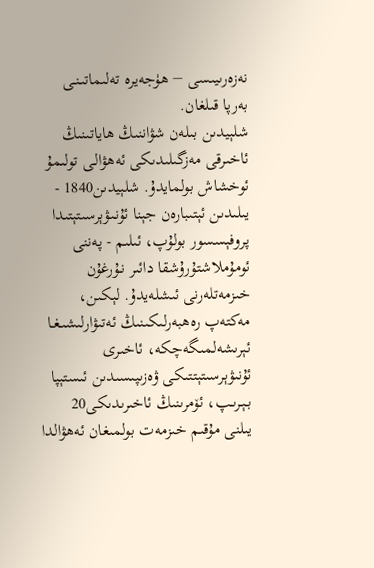نەزەرىيىسى − ھۈجەيرە تەلىماتىـنـى بەرپا قىلغان.
شلېيدىن بىلەن شۋاننىڭ ھاياتىنىڭ ئاخىرقى مەزگىلىدىكى ئەھۋالـى تولىمۇ ئوخشاش بولمايدۇ. شلېيدىن1840 - يىلىدىن ئېتىبارەن جېنا ئۇنـىۋېرسىتېتىدا پروفېسسور بولۇپ، ئىلىم - پەننى ئومۇملاشتۇرۇشقا دائىر نـۇرغۇن خىزمەتلەرنى ئىشلەيدۇ. لېكىن، مەكتەپ رەھبەرلىكىنىڭ ئەتىۋارلىشىـغـا ئېرىشەلمىگەچكە، ئاخىرى ئۇنىۋېرسىتېتتىكى ۋەزىپىسىدىن ئىستېپا بـېـرىـپ، ئۆمرىنىڭ ئاخىرىدىكى20 يىلنى مۇقىم خىزمەت بولمىغان ئەھۋالدا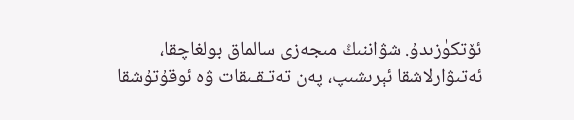ئۆتكۈزىدۇ. شۋاننىڭ مىجەزى سالماق بولغاچقا، ئەتىۋارلاشقا ئېرىشىپ، پەن تەتـقـىقات ۋە ئوقۇتۇشقا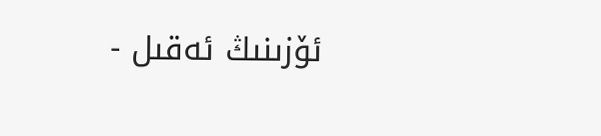ئۆزىنىڭ ئەقىل -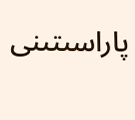پاراسىتىنى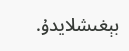بېغىشلايدۇ.